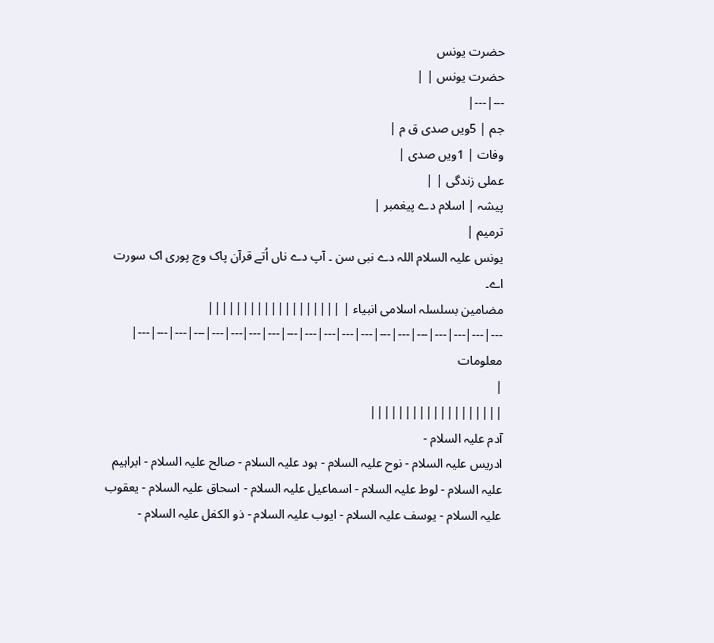حضرت یونس
حضرت یونس | |
---|---|
جم | 5ویں صدی ق م |
وفات | 1ویں صدی |
عملی زندگی | |
پیشہ | اسلام دے پیغمبر |
ترمیم |
یونس علیہ السلام اللہ دے نبی سن ۔ آپ دے ناں اُتے قرآن پاک وچ پوری اک سورت اے۔
مضامین بسلسلہ اسلامی انبیاء | |||||||||||||||||||
---|---|---|---|---|---|---|---|---|---|---|---|---|---|---|---|---|---|---|---|
معلومات
|
|||||||||||||||||||
آدم علیہ السلام -
ادریس علیہ السلام - نوح علیہ السلام - ہود علیہ السلام - صالح علیہ السلام - ابراہیم علیہ السلام - لوط علیہ السلام - اسماعیل علیہ السلام - اسحاق علیہ السلام - یعقوب علیہ السلام - یوسف علیہ السلام - ایوب علیہ السلام - ذو الکفل علیہ السلام -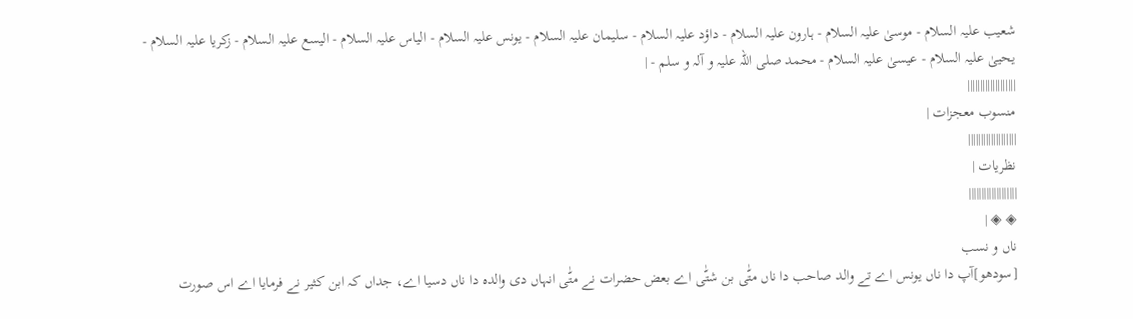شعيب علیہ السلام - موسیٰ علیہ السلام - ہارون علیہ السلام - داؤد علیہ السلام - سلیمان علیہ السلام - یونس علیہ السلام - الیاس علیہ السلام - الیسع علیہ السلام - زکریا علیہ السلام - یحییٰ علیہ السلام - عیسیٰ علیہ السلام - محمد صلی اللہ علیہ و آلہ و سلم - |
|||||||||||||||||||
منسوب معجزات |
|||||||||||||||||||
نظریات |
|||||||||||||||||||
◈ ◈ |
ناں و نسب
[سودھو]آپ دا ناں یونس اے تے والد صاحب دا ناں متّٰی بن شتّٰی اے بعض حضرات نے متّٰی انہاں دی والدہ دا ناں دسیا اے، جداں کہ ابن کثیر نے فرمایا اے اس صورت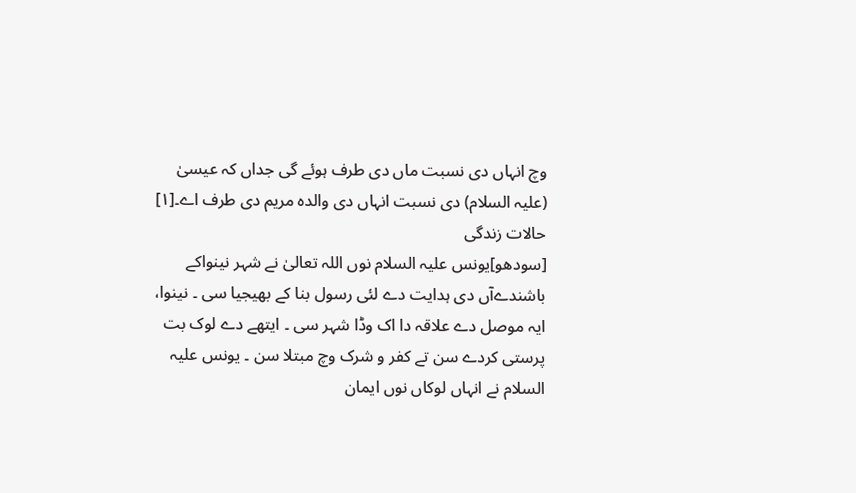وچ انہاں دی نسبت ماں دی طرف ہوئے گی جداں کہ عیسیٰ (علیہ السلام) دی نسبت انہاں دی والدہ مریم دی طرف اے۔[۱]
حالات زندگی
[سودھو]یونس علیہ السلام نوں اللہ تعالیٰ نے شہر نینواکے باشندےآں دی ہدایت دے لئی رسول بنا کے بھیجیا سی ۔ نینوا، ایہ موصل دے علاقہ دا اک وڈا شہر سی ۔ ایتھے دے لوک بت پرستی کردے سن تے کفر و شرک وچ مبتلا سن ۔ یونس علیہ السلام نے انہاں لوکاں نوں ایمان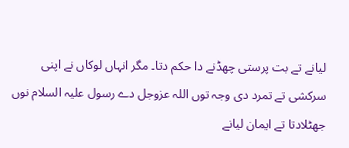لیانے تے بت پرستی چھڈنے دا حکم دتا۔ مگر انہاں لوکاں نے اپنی سرکشی تے تمرد دی وجہ توں اللہ عزوجل دے رسول علیہ السلام نوں جھٹلادتا تے ایمان لیانے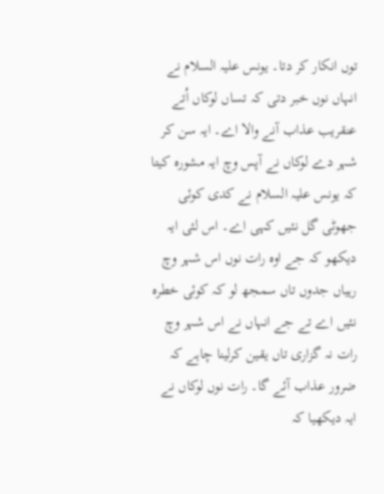توں انکار کر دتا۔ یونس علیہ السلام نے انہاں نوں خبر دتی کہ تساں لوکاں اُتے عنقریب عذاب آنے والا اے۔ ایہ سن کر شہر دے لوکاں نے آپس وچ ایہ مشورہ کیتا کہ یونس علیہ السلام نے کدی کوئی جھوٹی گل نئيں کہی اے۔ اس لئی ایہ دیکھو کہ جے اوہ رات نوں اس شہر وچ رہیاں جدوں تاں سمجھ لو کہ کوئی خطرہ نئيں اے تے جے انہاں نے اس شہر وچ رات نہ گزاری تاں یقین کرلینا چاہے کہ ضرور عذاب آئے گا۔ رات نوں لوکاں نے ایہ دیکھیا کہ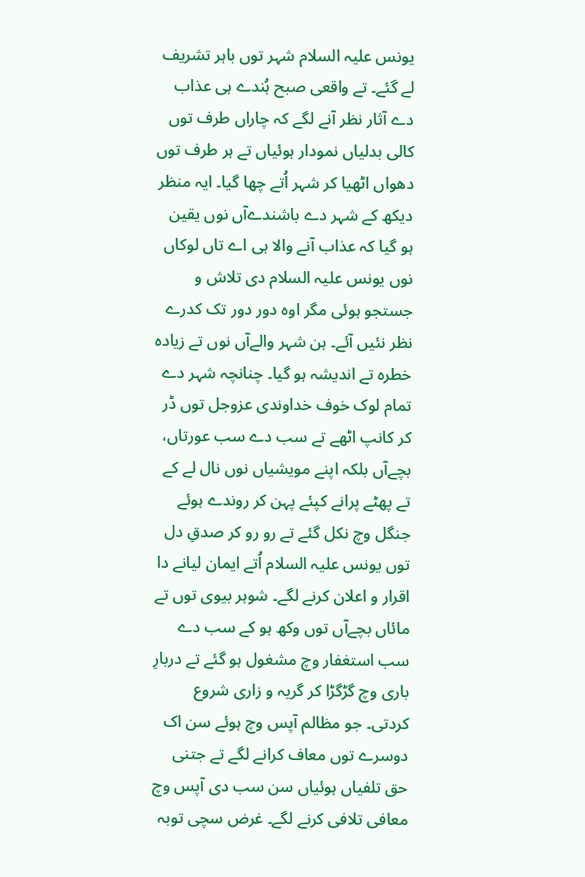یونس علیہ السلام شہر توں باہر تشریف لے گئے۔ تے واقعی صبح ہُندے ہی عذاب دے آثار نظر آنے لگے کہ چاراں طرف توں کالی بدلیاں نمودار ہوئیاں تے ہر طرف توں دھواں اٹھیا کر شہر اُتے چھا گیا۔ ایہ منظر دیکھ کے شہر دے باشندےآں نوں یقین ہو گیا کہ عذاب آنے والا ہی اے تاں لوکاں نوں یونس علیہ السلام دی تلاش و جستجو ہوئی مگر اوہ دور دور تک کدرے نظر نئيں آئے۔ ہن شہر والےآں نوں تے زیادہ خطرہ تے اندیشہ ہو گیا۔ چنانچہ شہر دے تمام لوک خوف خداوندی عزوجل توں ڈر کر کانپ اٹھے تے سب دے سب عورتاں، بچےآں بلکہ اپنے مویشیاں نوں نال لے کے تے پھٹے پرانے کپئے پہن کر روندے ہوئے جنگل وچ نکل گئے تے رو رو کر صدقِ دل توں یونس علیہ السلام اُتے ایمان لیانے دا اقرار و اعلان کرنے لگے۔ شوہر بیوی توں تے مائاں بچےآں توں وکھ ہو کے سب دے سب استغفار وچ مشغول ہو گئے تے دربارِ باری وچ گڑگڑا کر گریہ و زاری شروع کردتی۔ جو مظالم آپس وچ ہوئے سن اک دوسرے توں معاف کرانے لگے تے جتنی حق تلفیاں ہوئیاں سن سب دی آپس وچ معافی تلافی کرنے لگے۔ غرض سچی توبہ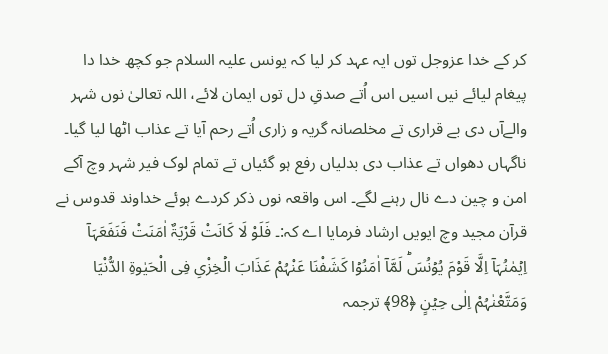کر کے خدا عزوجل توں ایہ عہد کر ليا کہ یونس علیہ السلام جو کچھ خدا دا پیغام لیائے نيں اسيں اس اُتے صدقِ دل توں ایمان لائے، اللہ تعالیٰ نوں شہر والےآں دی بے قراری تے مخلصانہ گریہ و زاری اُتے رحم آیا تے عذاب اٹھا لیا گیا۔ ناگہاں دھواں تے عذاب دی بدلیاں رفع ہو گئياں تے تمام لوک فیر شہر وچ آکے امن و چین دے نال رہنے لگے۔ اس واقعہ نوں ذکر کردے ہوئے خداوند قدوس نے قرآن مجید وچ ایويں ارشاد فرمایا اے کہ:۔ فَلَوْ لَا کَانَتْ قَرْیَۃٌ اٰمَنَتْ فَنَفَعَہَاۤ اِیۡمٰنُہَاۤ اِلَّا قَوْمَ یُوۡنُسَؕ لَمَّاۤ اٰمَنُوۡا کَشَفْنَا عَنْہُمْ عَذَابَ الۡخِزْیِ فِی الْحَیٰوۃِ الدُّنْیَا وَمَتَّعْنٰہُمْ اِلٰی حِیۡنٍ ﴿98﴾ ترجمہ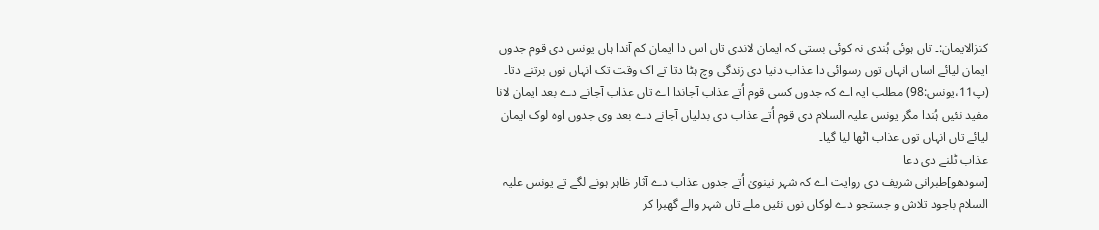کنزالایمان:۔ تاں ہوئی ہُندی نہ کوئی بستی کہ ایمان لاندی تاں اس دا ایمان کم آندا ہاں یونس دی قوم جدوں ایمان لیائے اساں انہاں توں رسوائی دا عذاب دنیا دی زندگی وچ ہٹا دتا تے اک وقت تک انہاں نوں برتنے دتا۔ (پ11،یونس:98) مطلب ایہ اے کہ جدوں کسی قوم اُتے عذاب آجاندا اے تاں عذاب آجانے دے بعد ایمان لانا مفید نئيں ہُندا مگر یونس علیہ السلام دی قوم اُتے عذاب دی بدلیاں آجانے دے بعد وی جدوں اوہ لوک ایمان لیائے تاں انہاں توں عذاب اٹھا لیا گیا۔
عذاب ٹلنے دی دعا
[سودھو]طبرانی شریف دی روایت اے کہ شہر نینویٰ اُتے جدوں عذاب دے آثار ظاہر ہونے لگے تے یونس علیہ السلام باجود تلاش و جستجو دے لوکاں نوں نئيں ملے تاں شہر والے گھبرا کر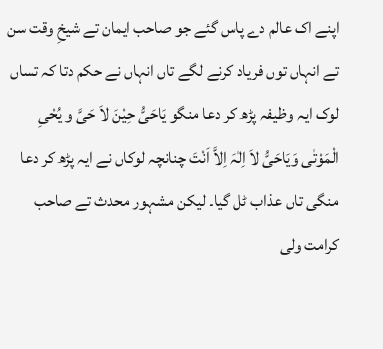اپنے اک عالم دے پاس گئے جو صاحب ایمان تے شیخِ وقت سن تے انہاں توں فریاد کرنے لگے تاں انہاں نے حکم دتا کہ تساں لوک ایہ وظیفہ پڑھ کر دعا منگو یَاحَیُّ حِیْنَ لاَ حَیَّ و یُحْیِ الْمَوْتٰی وَیَاحَیُّ لاَ اِلٰہَ اِلاَّ اَنْتَ چنانچہ لوکاں نے ایہ پڑھ کر دعا منگی تاں عذاب ٹل گیا۔ لیکن مشہور محدث تے صاحب کرامت ولی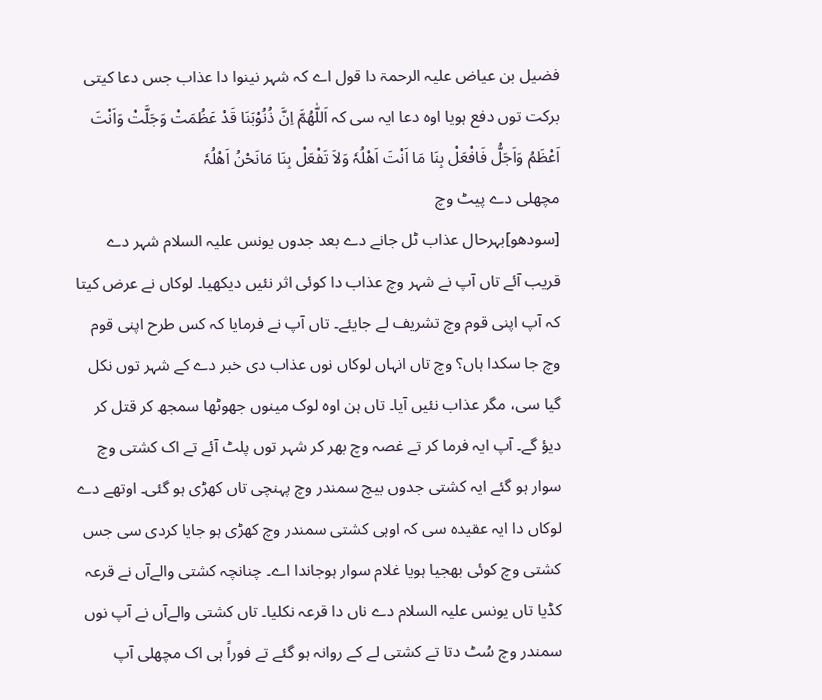فضیل بن عیاض علیہ الرحمۃ دا قول اے کہ شہر نینوا دا عذاب جس دعا کيتی برکت توں دفع ہويا اوہ دعا ایہ سی کہ اَللّٰھُمَّ اِنَّ ذُنُوْبَنَا قَدْ عَظُمَتْ وَجَلَّتْ وَاَنْتَ اَعْظَمُ وَاَجَلُّ فَافْعَلْ بِنَا مَا اَنْتَ اَھْلُہٗ وَلاَ تَفْعَلْ بِنَا مَانَحْنُ اَھْلُہٗ
مچھلی دے پیٹ وچ
[سودھو]بہرحال عذاب ٹل جانے دے بعد جدوں یونس علیہ السلام شہر دے قریب آئے تاں آپ نے شہر وچ عذاب دا کوئی اثر نئيں دیکھیا۔ لوکاں نے عرض کیتا کہ آپ اپنی قوم وچ تشریف لے جایئے۔ تاں آپ نے فرمایا کہ کس طرح اپنی قوم وچ جا سکدا ہاں؟ وچ تاں انہاں لوکاں نوں عذاب دی خبر دے کے شہر توں نکل گیا سی، مگر عذاب نئيں آیا۔ تاں ہن اوہ لوک مینوں جھوٹھا سمجھ کر قتل کر دیؤ گے۔ آپ ایہ فرما کر تے غصہ وچ بھر کر شہر توں پلٹ آئے تے اک کشتی وچ سوار ہو گئے ایہ کشتی جدوں بیچ سمندر وچ پہنچی تاں کھڑی ہو گئی۔ اوتھے دے لوکاں دا ایہ عقیدہ سی کہ اوہی کشتی سمندر وچ کھڑی ہو جایا کردی سی جس کشتی وچ کوئی بھجیا ہويا غلام سوار ہوجاندا اے۔ چنانچہ کشتی والےآں نے قرعہ کڈیا تاں یونس علیہ السلام دے ناں دا قرعہ نکلیا۔ تاں کشتی والےآں نے آپ نوں سمندر وچ سُٹ دتا تے کشتی لے کے روانہ ہو گئے تے فوراً ہی اک مچھلی آپ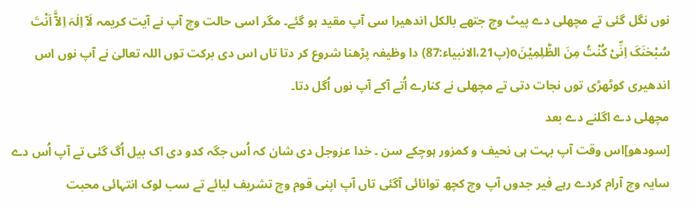نوں نگل گئی تے مچھلی دے پیٹ وچ جتھے بالکل اندھیرا سی آپ مقید ہو گئے۔ مگر اسی حالت وچ آپ نے آیت کریمہ لَآ اِلٰہَ اِلآَّ اَنْتَ سُبْحٰنَکَ اِنِّیْ کُنْتُ مِنَ الظّٰلِمِیْنَo(پ21،الانبیاء:87) دا وظیفہ پڑھنا شروع کر دتا تاں اس دی برکت توں اللہ تعالیٰ نے آپ نوں اس اندھیری کوٹھڑی توں نجات دتی تے مچھلی نے کنارے اُتے آکے آپ نوں اُگل دتا۔
مچھلی دے اگلنے دے بعد
[سودھو]اس وقت آپ بہت ہی نحیف و کمزور ہوچکے سن ۔ خدا عزوجل دی شان کہ اُس جگہ کدو دی اک بیل اُگ گئی تے آپ اُس دے سایہ وچ آرام کردے رہے فیر جدوں آپ وچ کچھ توانائی آگئی تاں آپ اپنی قوم وچ تشریف لیائے تے سب لوک انتہائی محبت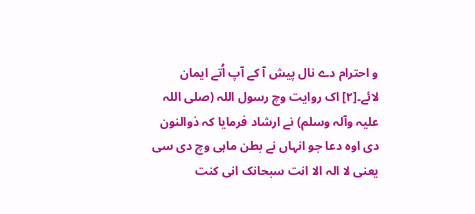و احترام دے نال پیش آ کے آپ اُتے ایمان لائے۔[۲] اک روایت وچ رسول اللہ (صلی اللہ علیہ وآلہ وسلم) نے ارشاد فرمایا کہ ذوالنون دی اوہ دعا جو انہاں نے بطن ماہی وچ دی سی یعنی لا الہ الا انت سبحانک انی کنت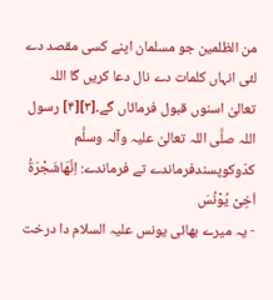من الظلمین جو مسلمان اپنے کسی مقصد دے لئی انہاں کلمات دے نال دعا کريں گا اللہ تعالیٰ اسنوں قبول فرمائاں گے۔[۳][۴] رسول اللہ صلَّی اللہ تعالیٰ علیہ وآلہ وسلَّم کدّوکوپسندفرماندے تے فرماندے: اِنَّھَاشَجْرَۃُ اَخِیْ یُوْنُسَ
- یہ میرے بھائی یونس علیہ السلام دا درخت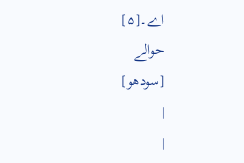اے۔[۵]
حوالے
[سودھو]
|
|